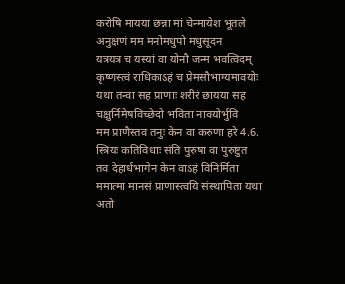करोषि मायया छन्ना मां चेन्मायेश भूतले
अनुक्षणं मम मनोमधुपो मधुसूदन
यत्रयत्र च यस्यां वा योनौ जन्म भवत्विदम्
कृष्णस्त्वं राधिकाऽहं च प्रेमसौभाग्यमावयोः
यथा तन्वा सह प्राणाः शरीरं छायया सह
चक्षुर्निमेषविच्छेदो भविता नावयोर्भुवि
मम प्राणैस्तव तनुः केन वा करुणा हरे 4.6.
स्त्रियः कतिविधाः संति पुरुषा वा पुरुष्टुत
तव देहार्धभागेन केन वाऽहं विनिर्मिता
ममात्मा मानसं प्राणास्त्वयि संस्थापिता यथा
अतो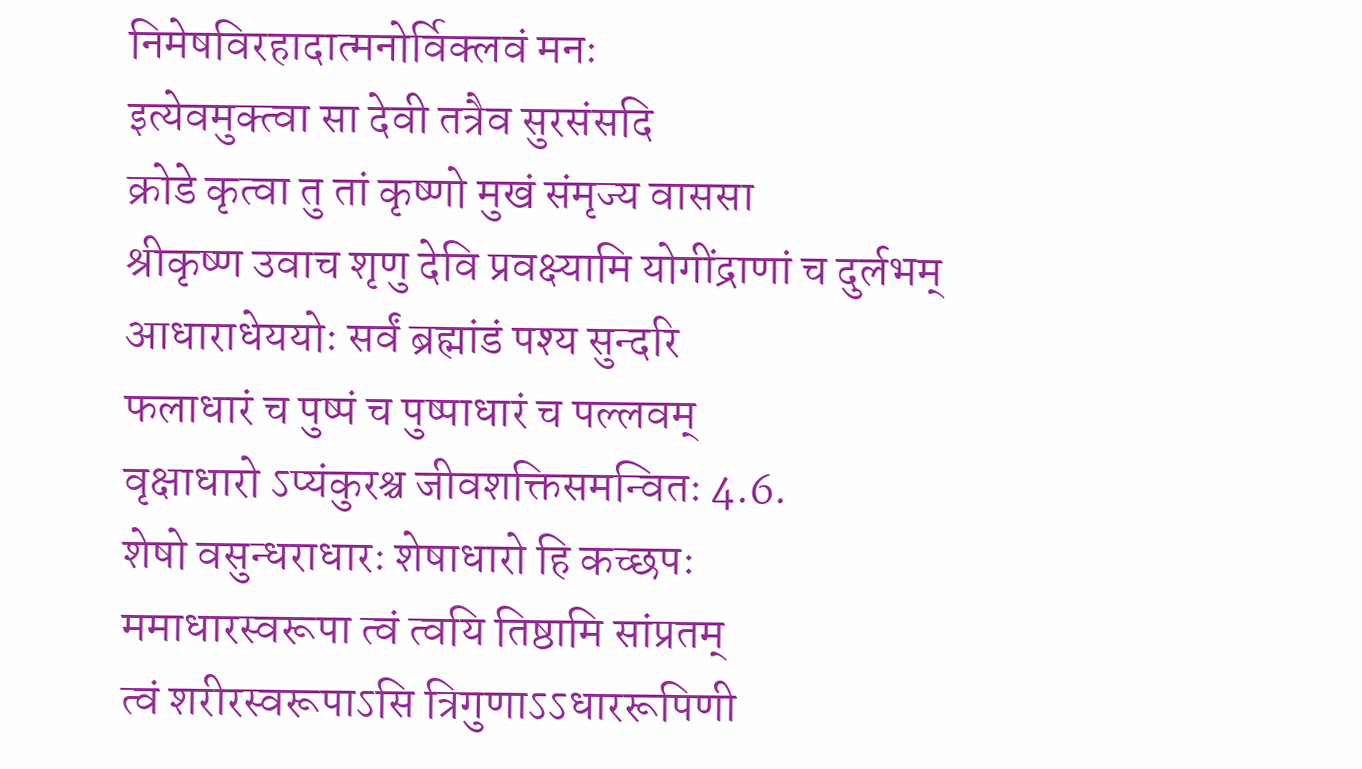निमेषविरहादात्मनोर्विक्लवं मनः
इत्येवमुक्त्वा सा देवी तत्रैव सुरसंसदि
क्रोडे कृत्वा तु तां कृष्णो मुखं संमृज्य वाससा
श्रीकृष्ण उवाच शृणु देवि प्रवक्ष्यामि योगींद्राणां च दुर्लभम्
आधाराधेययोः सर्वं ब्रह्मांडं पश्य सुन्दरि
फलाधारं च पुष्पं च पुष्पाधारं च पल्लवम्
वृक्षाधारो ऽप्यंकुरश्च जीवशक्तिसमन्वितः 4.6.
शेषो वसुन्धराधारः शेषाधारो हि कच्छपः
ममाधारस्वरूपा त्वं त्वयि तिष्ठामि सांप्रतम्
त्वं शरीरस्वरूपाऽसि त्रिगुणाऽऽधाररूपिणी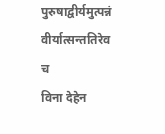पुरुषाद्वीर्यमुत्पन्नं वीर्यात्सन्ततिरेव च
विना देहेन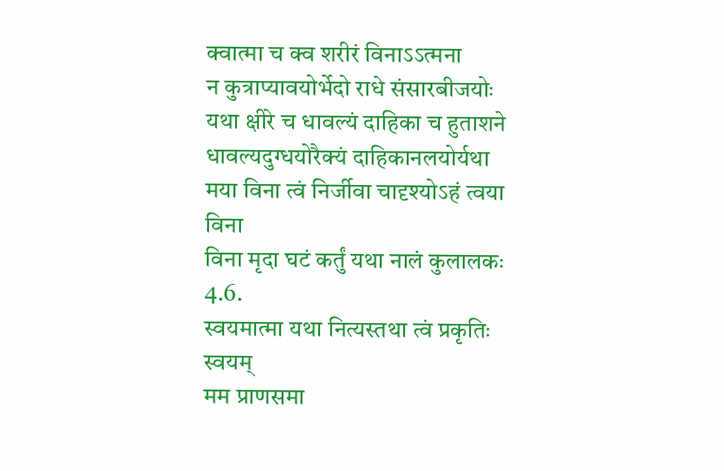क्वात्मा च क्व शरीरं विनाऽऽत्मना
न कुत्राप्यावयोर्भेदो राधे संसारबीजयोः
यथा क्षीरे च धावल्यं दाहिका च हुताशने
धावल्यदुग्धयोरैक्यं दाहिकानलयोर्यथा
मया विना त्वं निर्जीवा चादृश्योऽहं त्वया विना
विना मृदा घटं कर्तुं यथा नालं कुलालकः 4.6.
स्वयमात्मा यथा नित्यस्तथा त्वं प्रकृतिः स्वयम्
मम प्राणसमा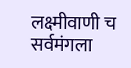लक्ष्मीवाणी च सर्वमंगला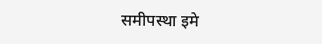समीपस्था इमे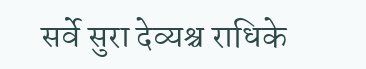सर्वे सुरा देव्यश्च राधिके